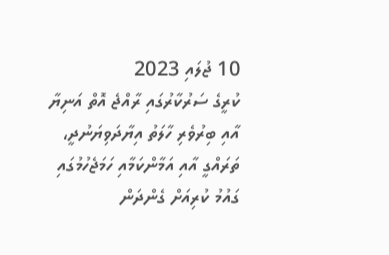10 ޖުލައި 2023
ކުރީގެ ސަރުކާރުގައި ރާއްޖެ އޮތް އަނިޔާ އާއި ބިރުވެރި ހާލަތު އިޔާދަވިޔަނުދީ، ތަރައްގީ އާއި އަމާންކަމާއި ހަމަޖެހުމުގައި ގައުމު ކުރިއަށް ގެންދަން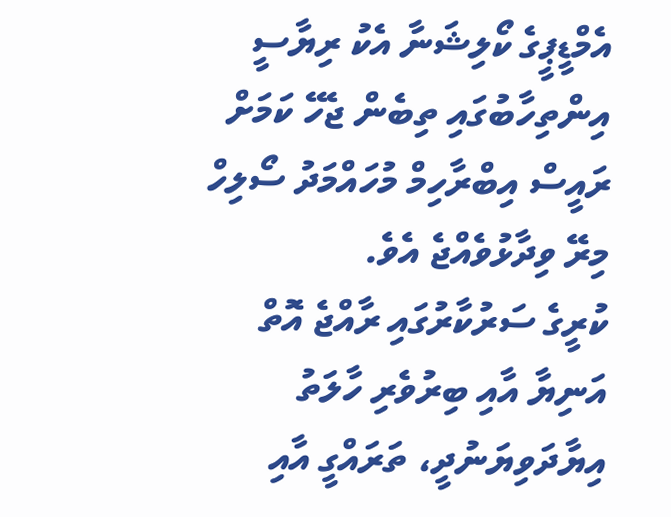އެމްޑީޕީގެ ކޯލިޝަނާ އެކު ރިޔާސީ އިންތިހާބުގައި ތިބެން ޖެހޭ ކަމަށް ރައީސް އިބްރާހިމް މުހައްމަދު ސޯލިހް މިރޭ ވިދާޅުވެއްޖެ އެވެ.
ކުރީގެ ސަރުކާރުގައި ރާއްޖެ އޮތް އަނިޔާ އާއި ބިރުވެރި ހާލަތު އިޔާދަވިޔަނުދީ، ތަރައްގީ އާއި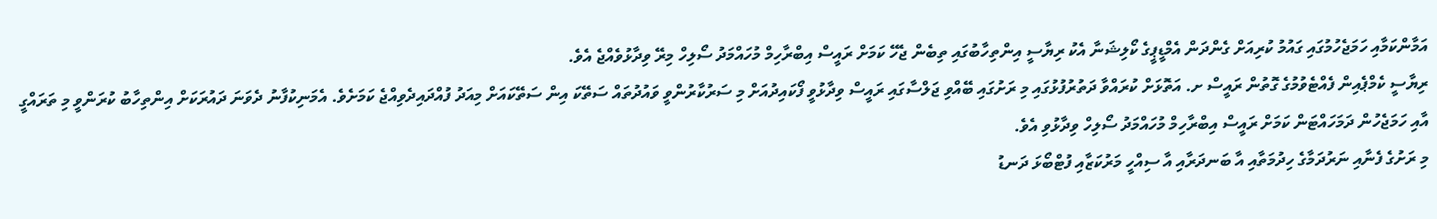އަމާންކަމާއި ހަމަޖެހުމުގައި ގައުމު ކުރިއަށް ގެންދަން އެމްޑީޕީގެ ކޯލިޝަނާ އެކު ރިޔާސީ އިންތިހާބުގައި ތިބެން ޖެހޭ ކަމަށް ރައީސް އިބްރާހިމް މުހައްމަދު ސޯލިހް މިރޭ ވިދާޅުވެއްޖެ އެވެ.
ރިޔާސީ ކެމްޕެއިން ފެއްޓެވުމުގެ ގޮތުން ރައީސް ށ. އަތޮޅަށް ކުރައްވާ ދަތުރުފުޅުގައި މި ރަށުގައި ބޭއްވި ޖަލްސާގައި ރައީސް ވިދާޅުވީ ފޯކައިދުއަށް މި ސަރުކާރުންވީ ވައުދުތައް ސަތޭކަ އިން ސަތޭކައަށް މިއަދު ފުއްދައިދެވިއްޖެ ކަމަށެވެ. އެމަނިކުފާނު ދެވަނަ ދައުރަކަށް އިންތިހާބު ކުރަންވީ މި ތަރައްގީ އާއި ހަމަޖެހުން ދަމަހައްޓަން ކަމަށް ރައީސް އިބްރާހިމް މުހައްމަދު ސޯލިހް ވިދާޅުވި އެވެ.
މި ރަށުގެ ފެނާއި ނަރުދަމާގެ ހިދުމަތާއި އާ ބަނދަރާއި އާ ސިއްހީ މަރުކަޒާއި ފުޓްބޯޅަ ދަނޑު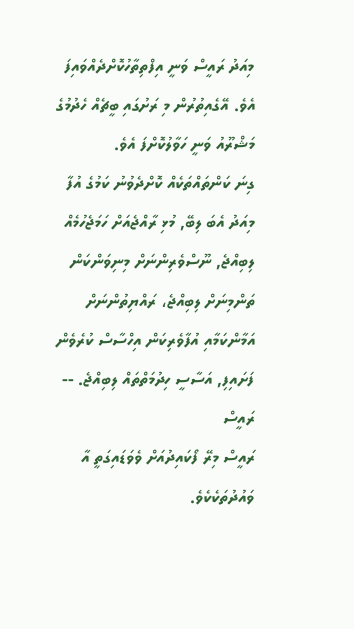މިއަދު ރައީސް ވަނީ އިފްތިތާހުކޮށްދެއްވައިފަ އެވެ. އޭގެއިތުރުން މި ރަށުގައި ބީޗެއް ހެދުމުގެ މަޝްރޫއު ވަނީ ހަވާލުކޮށްފަ އެވެ.
ގިނަ ކަންތައްތަކެއް ކޮށްދެވުނު ކަމުގެ އުފާ މިއަދު އެބަ ލިބޭ, މުޅި ރާއްޖެއަށް ހަމަޖެހުމެއް ލިބިއްޖެ, ނޫސްވެރިންނަށް މިނިވަންކަން ތަންމިނަށް ލިބިއްޖެ، ރައްޔިތުންނަށް އަމާންކަމާއި އުފާވެރިކަން އިހްސާސް ކުރެވެން ފަށައިފި, އަސާސީ ހިދުމަތްތައް ލިބިއްޖެ. -- ރައީސް
ރައީސް މިރޭ ފޯކައިދުއަށް ވެވަޑައިގަތީ އާ ވައުދުތަކެކެވެ.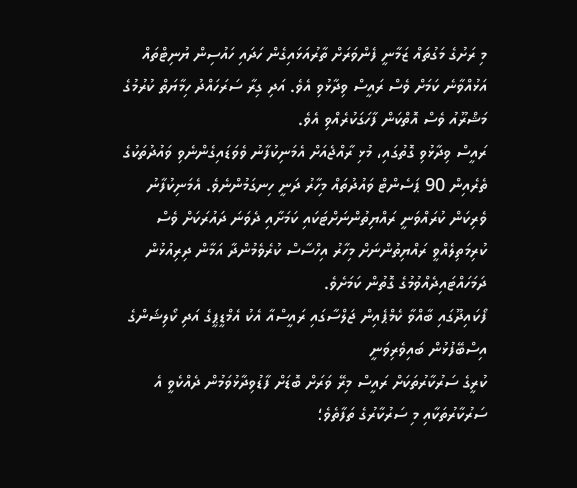މި ރަށުގެ މަގުތައް ޒަމާނީ ފެންވަރަށް ތާރުއަޅައިގެން ހަދައި ހައުސިން ޔުނިޓްތައް އަޅުއްވާނެ ކަމަށް ވެސް ރައީސް ވިދާޅުވި އެވެ. އަދި ގިރާ ސަރަހައްދު ހިމާޔަތް ކުރުމުގެ މަޝްރޫއު ވެސް އޮތްކަން ފާހަގަކުރެއްވި އެވެ.
ރައީސް ވިދާޅުވި ގޮތުގައި، މުޅި ރާއްޖެއަށް އެމަނިކުފާނު ވެވަޑައިގެންނެވި ވައުދުތަކުގެ ތެރެއިން 90 ޕަސެންޓް ވައުދުތައް މިހާރު ދަނީ ހިނގަމުންނެވެ. އެމަނިކުފާނު ވެރިކަން ކުރައްވަނީ ރައްޔިތުންނަށްޓަކައި ކަމަށާއި ދެވަނަ ދައުރަކަށް ވެސް ކުރިމަތިލެއްވީ ރައްޔިތުންނަށް މިހާރު އިހްސާސް ކުރެވެމުންދާ އަމާން ދިރިއުޅުން ދަމަހައްޓައިދެއްވުމުގެ ގޮތުން ކަމަށެވެ.
ފޯކައިދޫގައި ބާއްވާ ކެމްޕެއިން ޖަލްސާގައި ރައީސްއާ އެކު އެމްޑީޕީގެ އަދި ކޯލިޝަންގެ އިސްބޭފުޅުން ބައިވެރިވަނީ
ކުރީގެ ސަރުކާރުތަކަށް ރައީސް މިރޭ ވަރަށް ބޮޑަށް ފާޑުވިދާޅުވަމުން ދެއްކެވީ އެ ސަރުކާރުތަކާއި މި ސަރުކާރުގެ ތަފާތެވެ؛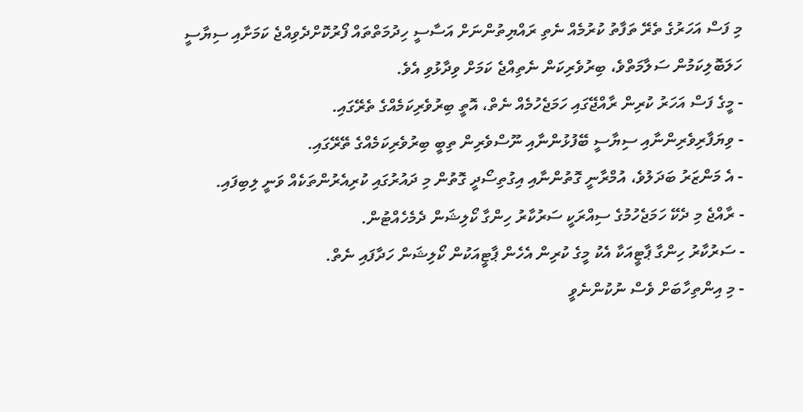މި ފަސް އަހަރުގެ ތެރޭ ތަފާތު ކުރުމެއް ނެތި ރައްޔިތުންނަށް އަސާސީ ހިދުމަތްތައް ފޯރުކޮށްދެވިއްޖެ ކަމަށާއި ސިޔާސީ ހަލަބޮލިކަމުން ސަލާމަތްވެ، ބިރުވެރިކަން ނެތިއްޖެ ކަމަށް ވިދާޅުވި އެވެ.
- މީގެ ފަސް އަހަރު ކުރިން ރާއްޖޭގައި ހަމަޖެހުމެއް ނެތް، އޮތީ ބިރުވެރިކަމެއްގެ ތެރޭގައި.
- ވިޔަފާރިވެރިންނާއި ސިޔާސީ ބޭފުޅުންނާއި ނޫސްވެރިން ތިބީ ބިރުވެރިކަމެއްގެ ތޭރޭގައި.
- އެ މަންޒަރު ބަދަލުވެ، އުމްރާނީ ގޮތުންނާއި އިގުތިސޯދީ ގޮތުން މި ދައުރުގައި ކުރިއެރުންތަކެއް ވަނީ ލިބިފައި.
- ރާއްޖެ މި ދެކޭ ހަމަޖެހުމުގެ ސިއްރަކީ ސަރުކާރު ހިންގާ ކޯލިޝަން ދެމެހެއްޓުން.
- ސަރުކާރު ހިންގާ ޕާޓީއަކާ އެކު މީގެ ކުރިން އެހެން ޕާޓީއަކުން ކޯލިޝަން ހަދާފައި ނެތް.
- މި އިންތިހާބަށް ވެސް ނުކުންނެވީ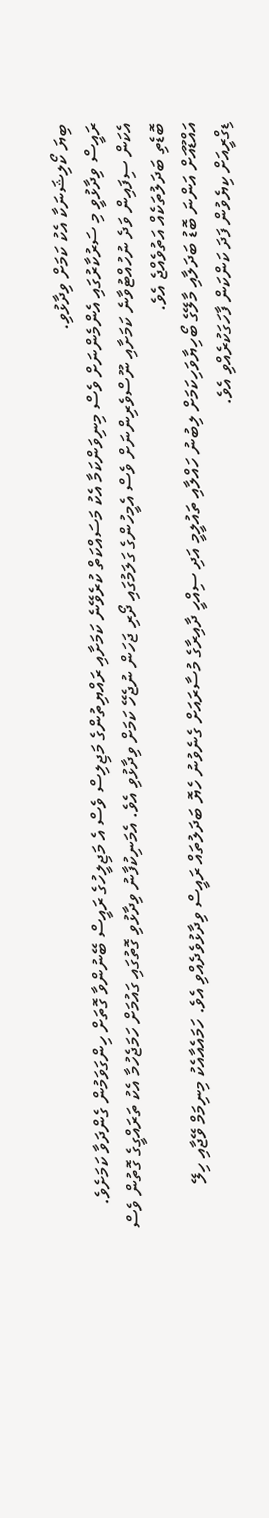ބިޔަ ކޯލިޝަނަކާ އެކު ކަމަށް ވިދާޅުވި.
ރައީސް ވިދާޅުވީ މި ސަރުކާރުގައި އެންމެންނަށް ވެސް މިނިވަންކަމާ އެކު މަސައްކަތް ކުރެވޭނެ ކަމަށާއި ރައްޔިތުންގެ މަޖިލިސް ވެސް އެ މަޖިލީހުގެ ރައީސް ބޭނުންވާ ގޮތަށް ހިންގަވަމުން ގެންދަވާ ކަމަށެވެ. އެކަން ސިފައިން ވަދެ ނުހުއްޓުވާނެ ކަމަށާއި ނޫސްވެރިންނަށް ވެސް އެމީހުންގެ ގަލަމުގައި ދޯރި ޖަހަން ނުޖެހޭ ކަމަށް ވިދާޅުވި އެވެ. އެމަނިކުފާނު ވިދާޅުވި ގޮތުގައި ގައުމަށް ހަމަޖެހުމާ އެކު ތަރައްގީގެ ގޮތުން ވެސް ބޮޑެތި ބަދަލުތަކެއް އަތުވެއްޖެ އެވެ.
އައްޑޫއަށް އަންނަ ބޮޑު ބަދަލާއި މާލޭގެ ބޯހިޔާވަހިކަމަށް ލިބުނު ހައްލާއި ތައުލީމީ އަދި ސިއްހީ ދާއިރާގެ މުސާރައަށް ގެނެވުނު ހެޔޮ ބަދަލުތައް ރައީސް ވިދާޅުވެދެއްވި އެވެ. ހަމައެއާއެކު މިނިމަމް ވޭޖާއި ހިލޭ ޑިގްރީއަށް ކިޔެވުން ފަދަ ކަންކަން ފާހަގަކުރެއްވި އެވެ.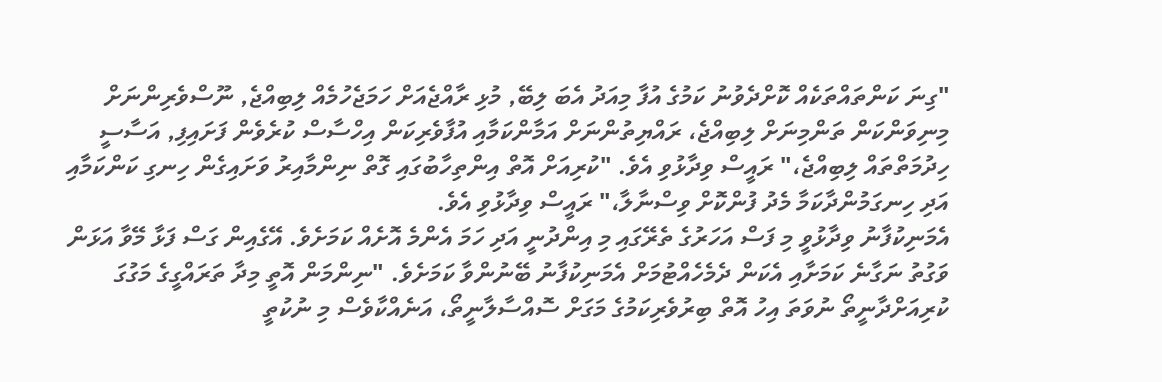"ގިނަ ކަންތައްތަކެއް ކޮށްދެވުނު ކަމުގެ އުފާ މިއަދު އެބަ ލިބޭ, މުޅި ރާއްޖެއަށް ހަމަޖެހުމެއް ލިބިއްޖެ, ނޫސްވެރިންނަށް މިނިވަންކަން ތަންމިނަށް ލިބިއްޖެ، ރައްޔިތުންނަށް އަމާންކަމާއި އުފާވެރިކަން އިހްސާސް ކުރެވެން ފަށައިފި, އަސާސީ ހިދުމަތްތައް ލިބިއްޖެ،" ރައީސް ވިދާޅުވި އެވެ. "ކުރިއަށް އޮތް އިންތިހާބުގައި ގޮތް ނިންމާއިރު ވަށައިގެން ހިނގި ކަންކަމާއި އަދި ހިނގަމުންދާކަމާ މެދު ފުންކޮށް ވިސްނާލާ،" ރައީސް ވިދާޅުވި އެވެ.
އެމަނިކުފާނު ވިދާޅުވީ މި ފަސް އަހަރުގެ ތެރޭގައި މި އިންދުނީ އަދި ހަމަ އެންމެ އޮށެއް ކަމަށެވެ. އޭގެއިން ގަސް ފަޅާ މޭވާ އަޅަން ވަގުތު ނަގާނެ ކަމަށާއި އެކަން ދެމެހެއްޓުމަށް އެމަނިކުފާނު ބޭނުންވާ ކަމަށެވެ. "ނިންމަން އޮތީ މިދާ ތަރައްގީގެ މަގުގަ ކުރިއަށްދާނީތޯ ނުވަތަ އިހު އޮތް ބިރުވެރިކަމުގެ މަގަށް ސޮއްސާލާނީތޯ، އަނެއްކާވެސް މި ނުކުތީ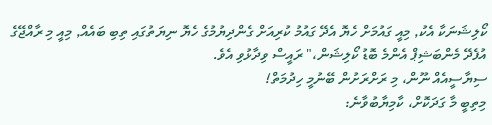ކޯލިޝަނަކާ އެކު, މިއީ ގައުމަށް ހެޔޮ އެދޭ ގައުމު ކުރިއަށް ގެންދިޔުމުގެ ހެޔޮ ނިޔަތުގައި ތިބި ބައެއް, މިއީ މި ރާއްޖޭގެ އުފެދޭ މެންބަޝިޕް އެންމެ ބޮޑު ކޯލިޝަން،" ރައީސް ވިދާޅުވި އެވެ.
ސިޔާސީއެއް ނޫން، މި ރަށްރަށުން ބޭނުމީ ހިދުމަތް!
މިތިބީ މާ ގަދަކޮށް، ކާމިޔާބުވާނެ: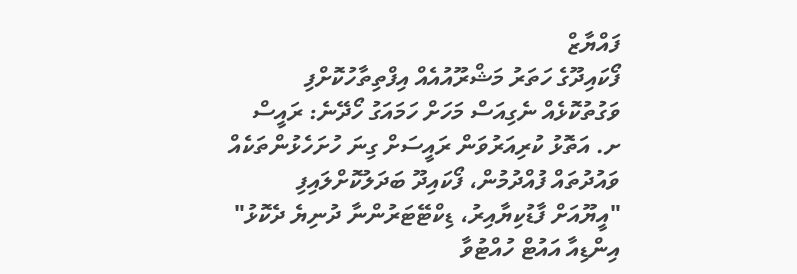ފައްޔާޒް
ފޯކައިދޫގެ ހަތަރު މަޝްރޫއުއެއް އިފްތިތާހުކޮށްފި
ވަގުތުކޮޅެއް ނެގިއަސް މަހަށް ހަމައަގު ހޯދޭނެ: ރައީސް
ށ. އަތޮޅު ކުރިއަރުވަން ރައީސަށް ގިނަ ހުށަހެޅުންތަކެއް
ވައުދުތައް ފުއްދުމުން، ފޯކައިދޫ ބަދަލުކޮށްލައިފި
"އީޔޫއަށް ފާޑުކިޔާއިރު، ޑިކްޓޭޓަރުންނާ ދުނިޔެ ދެކޮޅު"
އިންޑިއާ އައުޓް ހުއްޓުވާ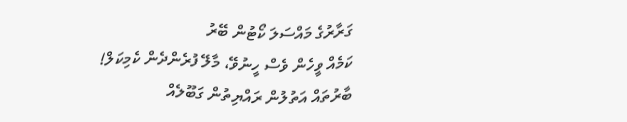ގަރާރުގެ މައްސަލަ ކޯޓުން ބޭރު
ކަމެއް ވީހެން ވެސް ހީނުވޭ، މާލޭ ފުރެންދެން ކެމިކަލް!
ބާރުތައް އަތުލުން ރައްޔިތުން ގަބޫލެއް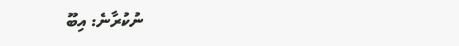ނުކުރާނެ: އިބޫ